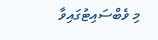މި ވެބްސައިޓުގައިވާ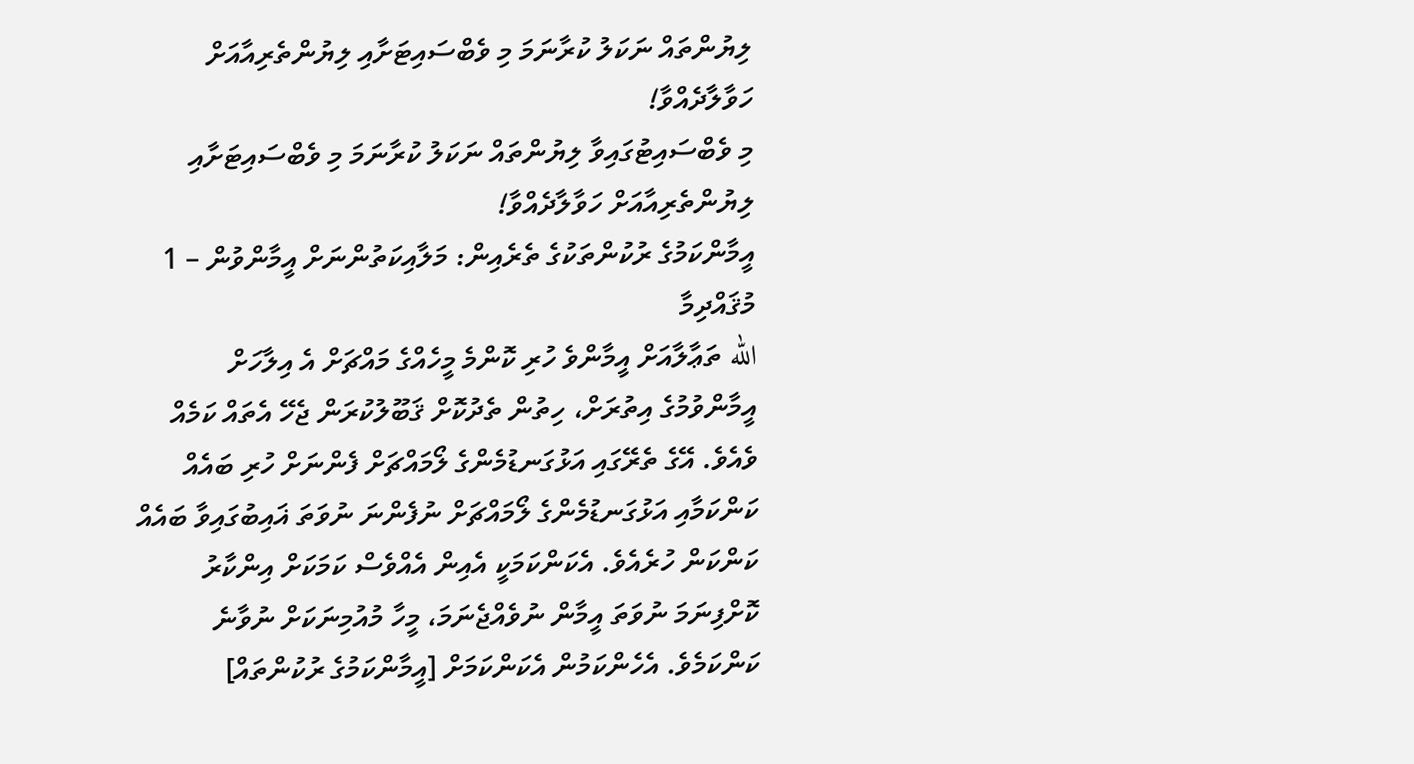ލިޔުންތައް ނަކަލު ކުރާނަމަ މި ވެބްސައިޓަށާއި ލިޔުންތެރިއާއަށް ހަވާލާދެއްވާ!
މި ވެބްސައިޓުގައިވާ ލިޔުންތައް ނަކަލު ކުރާނަމަ މި ވެބްސައިޓަށާއި ލިޔުންތެރިއާއަށް ހަވާލާދެއްވާ!
އީމާންކަމުގެ ރުކުންތަކުގެ ތެރެއިން: މަލާއިކަތުންނަށް އީމާންވުން – 1
މުޤައްދިމާ
الله ތަޢާލާއަށް އީމާންވެ ހުރި ކޮންމެ މީހެއްގެ މައްޗަށް އެ އިލާހަށް އީމާންވުމުގެ އިތުރަށް، ހިތުން ތެދުކޮށް ޤަބޫލުކުރަން ޖެހޭ އެތައް ކަމެއް ވެއެވެ. އޭގެ ތެރޭގައި އަޅުގަނޑުމެންގެ ލޯމައްޗަށް ފެންނަށް ހުރި ބައެއް ކަންކަމާއި އަޅުގަނޑުމެންގެ ލޯމައްޗަށް ނުފެންނަ ނުވަތަ ޣައިބުގައިވާ ބައެއް ކަންކަން ހުރެއެވެ. އެކަންކަމަކީ އެއިން އެއްވެސް ކަމަކަށް އިންކާރު ކޮށްފިނަމަ ނުވަތަ އީމާން ނުވެއްޖެނަމަ، މީހާ މުއުމިނަކަށް ނުވާނެ ކަންކަމެވެ. އެހެންކަމުން އެކަންކަމަށް [އީމާންކަމުގެ ރުކުންތައް]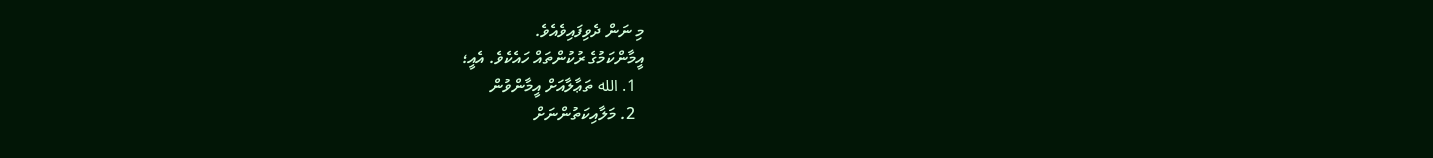މި ނަން ދެވިފައިވެއެވެ.
އީމާންކަމުގެ ރުކުންތައް ހައެކެވެ. އެއީ؛
  1. الله ތަޢާލާއަށް އީމާންވުން
  2. މަލާއިކަތުންނަށް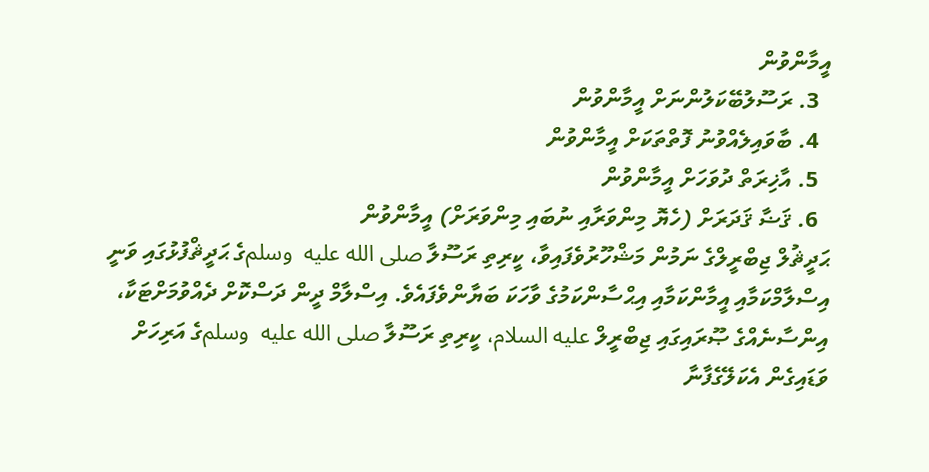އީމާންވުން
  3. ރަސޫލުބޭކަލުންނަށް އީމާންވުން
  4. ބާވައިލެއްވުނު ފޮތްތަކަށް އީމާންވުން
  5. އާޚިރަތް ދުވަހަށް އީމާންވުން
  6. ޤަޟާ ޤަދަރަށް (ހެޔޮ މިންވަރާއި ނުބައި މިންވަރަށް) އީމާންވުން
ޙަދީޘުލް ޖިބްރީލްގެ ނަމުން މަޝްހޫރުވެފައިވާ، ކީރިތި ރަސޫލާ صلى الله عليه  وسلمގެ ޙަދީޘްފުޅުގައި ވަނީ އިސްލާމްކަމާއި އީމާންކަމާއި އިޙްސާންކަމުގެ ވާހަކަ ބަޔާންވެފައެވެ. އިސްލާމް ދީން ދަސްކޮށް ދެއްވުމަށްޓަކާ، އިންސާނެއްގެ ޞޫރައިގައި ޖިބްރީލް عليه السلام، ކީރިތި ރަސޫލާ صلى الله عليه  وسلمގެ އަރިހަށް ވަޑައިގެން އެކަލޭގެފާނާ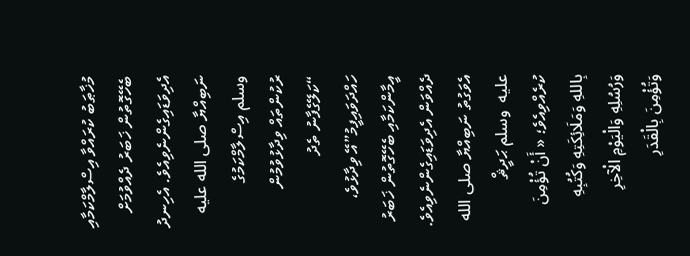މުޚާޠަބު ކުރައްވާ އިސްލާމްކަމާއި ބެހޭގޮތުން ޚަބަރު ދެއްވުމަށް އެދިވަޑައިގެންނެވިއެވެ. އެހިނދު ނަބިއްޔާ صلى الله عليه  وسلم އިސްލާމްކަމުގެ ރުކުންތައް ވިދާޅުވުމުން “ކަލޭގެފާނު ތެދު ހައްދަވައިފީމު”އޭ ވިދާޅުވެ، އީމާންކަމާއި ބެހޭގޮތުން ޚަބަރު ދެއްވަން އެދިވަޑައިގެންނެވިއެވެ. އެވަގުތު ނަބިއްޔާ صلى الله عليه  وسلم ޙަދީޘް ކުރެއްވިއެވެ؛ « أَنْ تُؤْمِنَ بِاللهِ وَمَلَائِكَتِهِ وَكُتُبِهِ وَرُسُلِهِ وَالْيَوْمِ الْآخِرِ وَتُؤْمِنَ بِالْقَدَرِ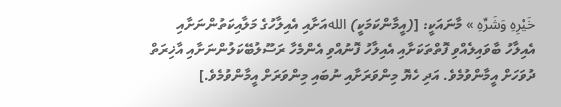خَيْرِهِ وَشَرِّهِ » މާނައަކީ: [(އީމާންކަމަކީ) اللهއަށާއި އެއިލާހުގެ މަލާއިކަތުންނަށާއި އެއިލާހު ބާވައިލެއްވި ފޮތްތަކަށާއި އެއިލާހު ފޮނުއްވި އެންމެހާ ރަސޫލުބޭކަލުންނަށާއި އާޚިރަތް ދުވަހަށް އީމާންވުމެވެ. އަދި ހެޔޮ މިންވަރަށާއި ނުބައި މިންވަރަށް އީމާންވުމެވެ.]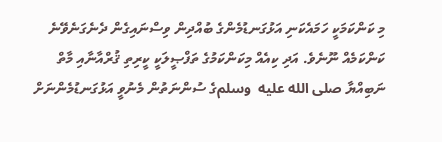މި ކަންކަމަކީ ހަމައެކަނި އަޅުގަނޑުމެންގެ ބުއްދިން ވިސްނައިގެން ދެނެގަނެވޭނެ ކަންކަމެއް ނޫނެވެ. އަދި ކިއެއް މިކަންކަމުގެ ތަފްޞީލަކީ ކީރިތި ޤުރްއާނާއި މާތް ނަބިއްޔާ صلى الله عليه  وسلمގެ ސުންނަތުން މެނުވީ އަޅުގަނޑުމެންނަށް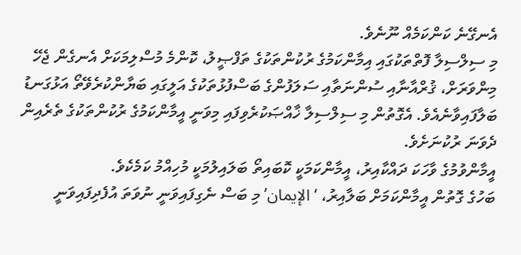އެނގޭނެ ކަންކަމެއް ނޫނެވެ.
މި ސިލްސިލާ ފޮތްތަކުގައި އިމާންކަމުގެ ރުކުންތަކުގެ ތަފްޞީލު، ކޮންމެ މުސްލިމަކަށް އެނގެން ޖެހޭ މިންވަރަށް، ޤުރްއާނާއި ސުންނަތާއި ސަލަފުންގެ ބަސްފުޅުތަކުގެ އަލީގައި ބަޔާންކުރެވޭތޯ އަޅުގަނޑު ބަލާފައިވާނެއެވެ. އެގޮތުން މި ސިލްސިލާ ޚާއްޞަކުރެވިފައި މިވަނީ އީމާންކަމުގެ ރުކުންތަކުގެ ތެރެއިން ދެވަނަ ރުކުނަށެވެ.
އީމާންވުމުގެ ވާހަކަ ދައްކާއިރު، އީމާންކަމަކީ ކޮބައިތޯ ބަލައިލުމަކީ މުހިއްމު ކަމެކެވެ.
ބަހުގެ ގޮތުން އީމާންކަމަށް ބަލާއިރު، ‘الإيمان’ މި ބަސް ނެގިފައިވަނީ ނުވަތަ އުފެދިފައިވަނީ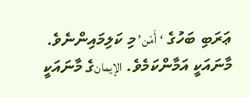ޢަރަބި ބަހުގެ ‘أَمْن’ މި ކަލިމައިންނެވެ. މާނައަކީ އަމާންކަމެވެ. الإيمانގެ މާނައަކީ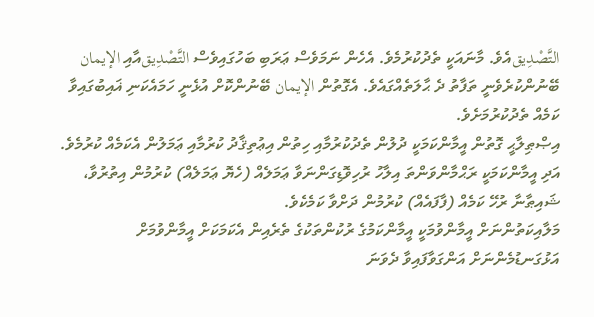التَّصْدِيقއެވެ. މާނައަކީ ތެދުކުރުމެވެ. އެހެން ނަމަވެސް ޢަރަބި ބަހުގައިވެސް التَّصْدِيقއާއި الإيمان ބޭނުންކުރެވެނީ ތަފާތު ދެ ޙާލަތެއްގައެވެ. އެގޮތުން الإيمان ބޭނުންކޮށް އުޅެނީ ހަމައެކަނި ޣައިބުގައިވާ ކަމެއް ތެދުކުރުމަށެވެ.
އިޞްޠިލާޙީ ގޮތުން އީމާންކަމަކީ ދުލުން ތެދުކުރުމާއި ހިތުން އިޢުތިޤާދު ކުރުމާއި ޢަމަލުން އެކަމެއް ކުރުމެވެ. އަދި އީމާންކަމަކީ ރަޙްމާންވަންތަ އިލާހު ރުހިވޮޑިގަންނަވާ ޢަމަލެއް (ހެޔޮ ޢަމަލެއް) ކުރުމުން އިތުރުވާ، ޝައިޠާނާ ރުހޭ ކަމެއް (ފާފައެއް) ކުރުމުން ދަށްވާ ކަމެކެވެ.
މަލާއިކަތުންނަށް އީމާންވުމަކީ އީމާންކަމުގެ ރުކުންތަކުގެ ތެރެއިން އެކަމަކަށް އީމާންވުމަށް އަޅުގަނޑުމެންނަށް އަންގަވާފައިވާ ދެވަނަ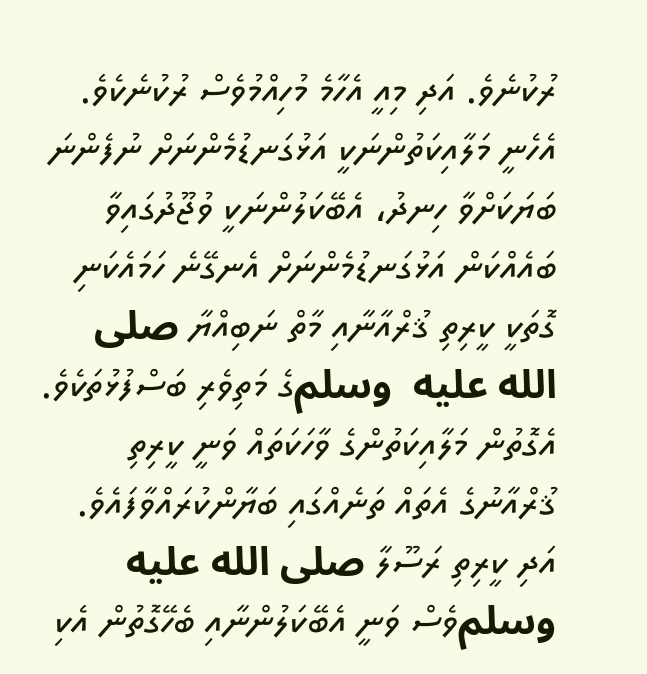ރުކުނެވެ. އަދި މިއީ އެހާމެ މުހިއްމުވެސް ރުކުނެކެވެ. އެހެނީ މަލާއިކަތުންނަކީ އަޅުގަނޑުމެންނަށް ނުފެންނަ ބަޔަކަށްވާ ހިނދު، އެބޭކަލުންނަކީ ވުޖޫދުގައިވާ ބައެއްކަން އަޅުގަނޑުމެންނަށް އެނގޭނެ ހަމައެކަނި ގޮތަކީ ކީރިތި ޤުރްއާނާއި މާތް ނަބިއްޔާ صلى الله عليه  وسلمގެ މަތިވެރި ބަސްފުޅުތަކެވެ.
އެގޮތުން މަލާއިކަތުންގެ ވާހަކަތައް ވަނީ ކީރިތި ޤުރްއާނުގެ އެތައް ތަނެއްގައި ބަޔާންކުރައްވާފައެވެ. އަދި ކީރިތި ރަސޫލާ صلى الله عليه  وسلمވެސް ވަނީ އެބޭކަލުންނާއި ބެހޭގޮތުން އެކި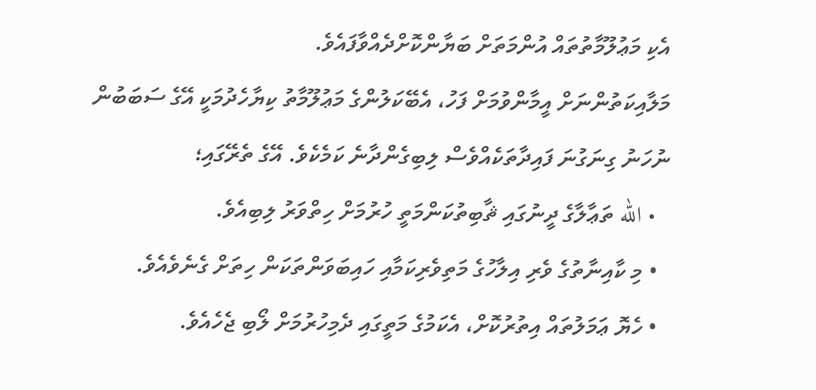އެކި މަޢުލޫމާތުތައް އުންމަތަށް ބަޔާންކޮށްދެއްވާފައެވެ.
މަލާއިކަތުންނަށް އީމާންވުމަށް ފަހު، އެބޭކަލުންގެ މަޢުލޫމާތު ކިޔާހެދުމަކީ އޭގެ ސަބަބުން ނުހަނު ގިނަގުނަ ފައިދާތަކެއްވެސް ލިބިގެންދާނެ ކަމެކެވެ. އޭގެ ތެރޭގައި؛
  • الله ތަޢާލާގެ ދީނުގައި ޘާބިތުކަންމަތީ ހުރުމަށް ހިތްވަރު ލިބިއެވެ.
  • މި ކާއިނާތުގެ ވެރި އިލާހުގެ މަތިވެރިކަމާއި ހައިބަވަންތަކަން ހިތަށް ގެނެވެއެވެ.
  • ހެޔޮ ޢަމަލުތައް އިތުރުކޮށް، އެކަމުގެ މަތީގައި ދެމިހުރުމަށް ލޯބި ޖެހެއެވެ.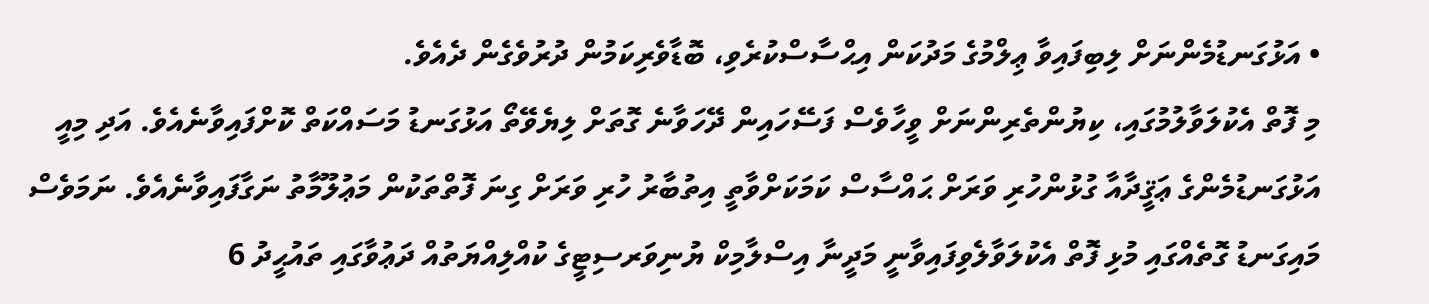• އަޅުގަނޑުމެންނަށް ލިބިފައިވާ ޢިލްމުގެ މަދުކަން އިޙްސާސްކުރެވި، ބޮޑާވެރިކަމުން ދުރުވެގެން ދެއެވެ.
މި ފޮތް އެކުލަވާލުމުގައި، ކިޔުންތެރިންނަށް ވީހާވެސް ފަސޭހައިން ދޭހަވާނެ ގޮތަށް ލިޔެވޭތޯ އަޅުގަނޑު މަސައްކަތް ކޮށްފައިވާނެއެވެ. އަދި މިއީ އަޅުގަނޑުމެންގެ ޢަޤީދާއާ ގުޅުންހުރި ވަރަށް ޙައްސާސް ކަމަކަށްވާތީ އިތުބާރު ހުރި ވަރަށް ގިނަ ފޮތްތަކުން މަޢުލޫމާތު ނަގާފައިވާނެއެވެ. ނަމަވެސް މައިގަނޑު ގޮތެއްގައި މުޅި ފޮތް އެކުލަވާލެވިފައިވާނީ މަދީނާ އިސްލާމިކް ޔުނިވަރސިޓީގެ ކުއްލިއްޔަތުއް ދަޢުވާގައި ތައުޙީދު 6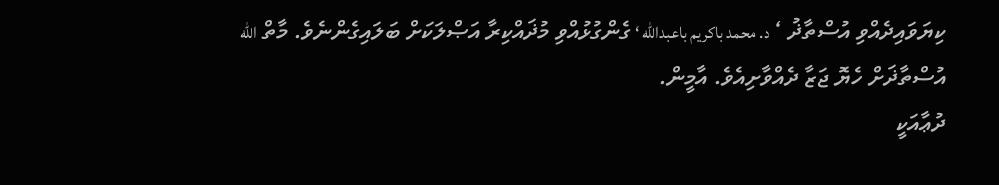ކިޔަވައިދެއްވި އުސްތާޛު ‘ د. محمد باكريم باعبدالله ‘ ގެންގުޅުއްވި މުޛައްކިރާ އަޞްލަކަށް ބަލައިގެންނެވެ. މާތް الله އުސްތާޛަށް ހެޔޮ ޖަޒާ ދެއްވާށިއެވެ. އާމީން.
ދުޢާއަކީ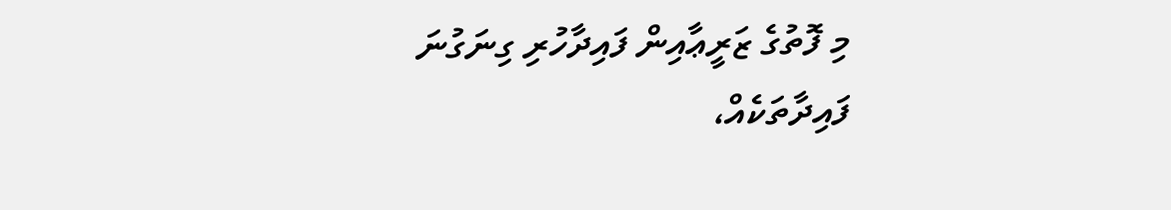މި ފޮތުގެ ޒަރީޢާއިން ފައިދާހުރި ގިނަގުނަ ފައިދާތަކެއް،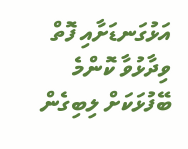އަޅުގަނޑަށާއި ފޮތް ވިދާޅުވާ ކޮންމެ ބޭފުޅަކަށް ލިބިގެން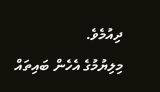ދިއުމެވެ.
މިލިޔުމުގެ އެހެން ބައިތައް